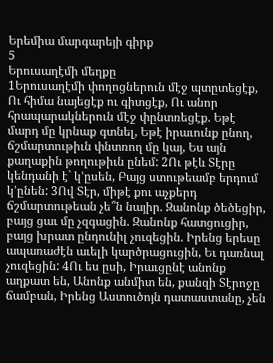Երեմիա մարգարեյի գիրք
5
Երուսաղէմի մեղքը
1Երուսաղէմի փողոցներուն մէջ պտըտեցէք, Ու հիմա նայեցէք ու գիտցէք, Ու անոր հրապարակներուն մէջ փընտռեցէք. Եթէ մարդ մը կրնաք գտնել, Եթէ իրաւունք ընող, ճշմարտութիւն փնտռող մը կայ, Ես այն քաղաքին թողութիւն ընեմ: 2Ու թէև Տէրը կենդանի է` կ’ըսեն, Բայց ստութեամբ երդում կ’ընեն: 3Ով Տէր, միթէ քու աչքերդ ճշմարտութեան չե՞ն նայիր. Զանոնք ծեծեցիր, բայց ցաւ մը չզգացին. Զանոնք հատցուցիր, բայց խրատ ընդունիլ չուզեցին. Իրենց երեսը ապառաժէն աւելի կարծրացուցին, Եւ դառնալ չուզեցին: 4Ու ես ըսի, Իրաւցընէ անոնք աղքատ են, Անոնք անմիտ են, քանզի Տէրոջը ճամբան, Իրենց Աստուծոյն դատաստանը, չեն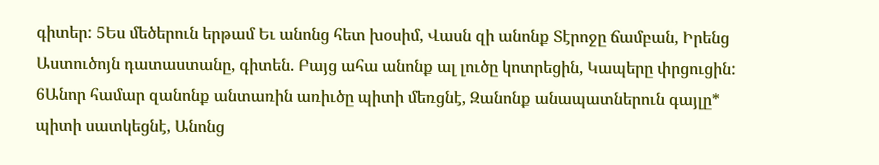գիտեր: 5Ես մեծերուն երթամ Եւ անոնց հետ խօսիմ, Վասն զի անոնք Տէրոջը ճամբան, Իրենց Աստուծոյն դատաստանը, գիտեն. Բայց ահա անոնք ալ լուծը կոտրեցին, Կապերը փրցուցին: 6Անոր համար զանոնք անտառին առիւծը պիտի մեռցնէ, Զանոնք անապատներուն գայլը* պիտի սատկեցնէ, Անոնց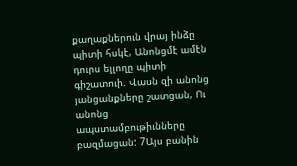քաղաքներուն վրայ ինձը պիտի հսկէ, Անոնցմէ ամէն դուրս ելլողը պիտի գիշատուի. Վասն զի անոնց յանցանքները շատցան, Ու անոնց ապստամբութիւնները բազմացան: 7Այս բանին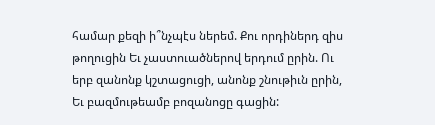համար քեզի ի՞նչպէս ներեմ. Քու որդիներդ զիս թողուցին Եւ չաստուածներով երդում ըրին. Ու երբ զանոնք կշտացուցի, անոնք շնութիւն ըրին, Եւ բազմութեամբ բոզանոցը գացին: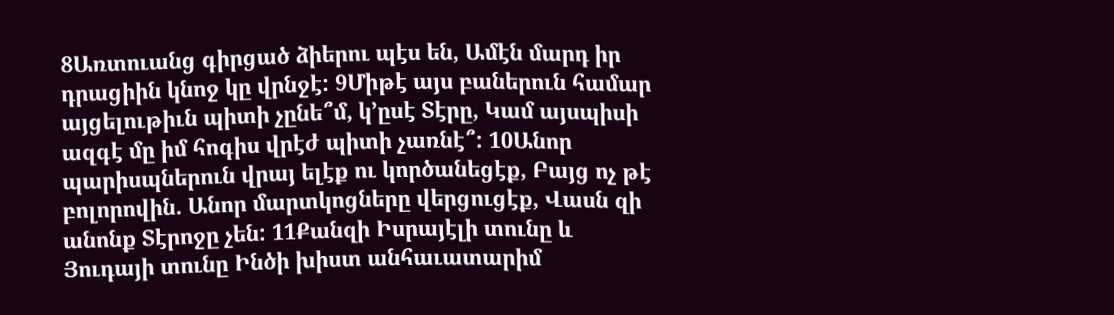8Առտուանց գիրցած ձիերու պէս են, Ամէն մարդ իր դրացիին կնոջ կը վրնջէ: 9Միթէ այս բաներուն համար այցելութիւն պիտի չընե՞մ, կ’ըսէ Տէրը, Կամ այսպիսի ազգէ մը իմ հոգիս վրէժ պիտի չառնէ՞: 10Անոր պարիսպներուն վրայ ելէք ու կործանեցէք, Բայց ոչ թէ բոլորովին. Անոր մարտկոցները վերցուցէք, Վասն զի անոնք Տէրոջը չեն: 11Քանզի Իսրայէլի տունը և Յուդայի տունը Ինծի խիստ անհաւատարիմ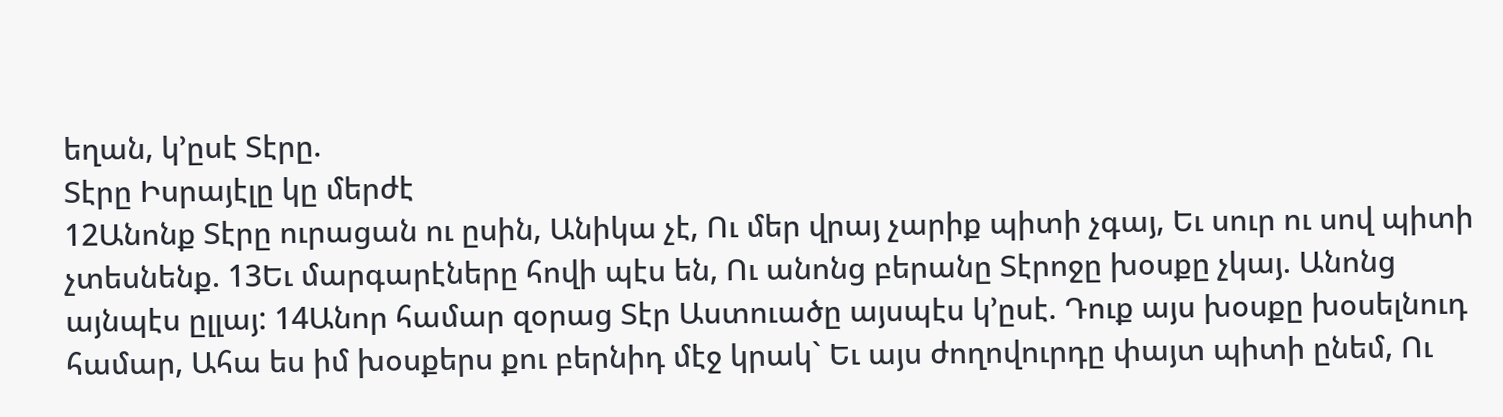եղան, կ’ըսէ Տէրը.
Տէրը Իսրայէլը կը մերժէ
12Անոնք Տէրը ուրացան ու ըսին, Անիկա չէ, Ու մեր վրայ չարիք պիտի չգայ, Եւ սուր ու սով պիտի չտեսնենք. 13Եւ մարգարէները հովի պէս են, Ու անոնց բերանը Տէրոջը խօսքը չկայ. Անոնց այնպէս ըլլայ: 14Անոր համար զօրաց Տէր Աստուածը այսպէս կ’ըսէ. Դուք այս խօսքը խօսելնուդ համար, Ահա ես իմ խօսքերս քու բերնիդ մէջ կրակ` Եւ այս ժողովուրդը փայտ պիտի ընեմ, Ու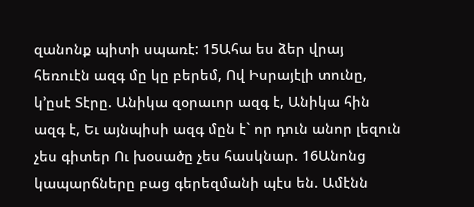զանոնք պիտի սպառէ: 15Ահա ես ձեր վրայ հեռուէն ազգ մը կը բերեմ, Ով Իսրայէլի տունը, կ’ըսէ Տէրը. Անիկա զօրաւոր ազգ է, Անիկա հին ազգ է, Եւ այնպիսի ազգ մըն է` որ դուն անոր լեզուն չես գիտեր Ու խօսածը չես հասկնար. 16Անոնց կապարճները բաց գերեզմանի պէս են. Ամէնն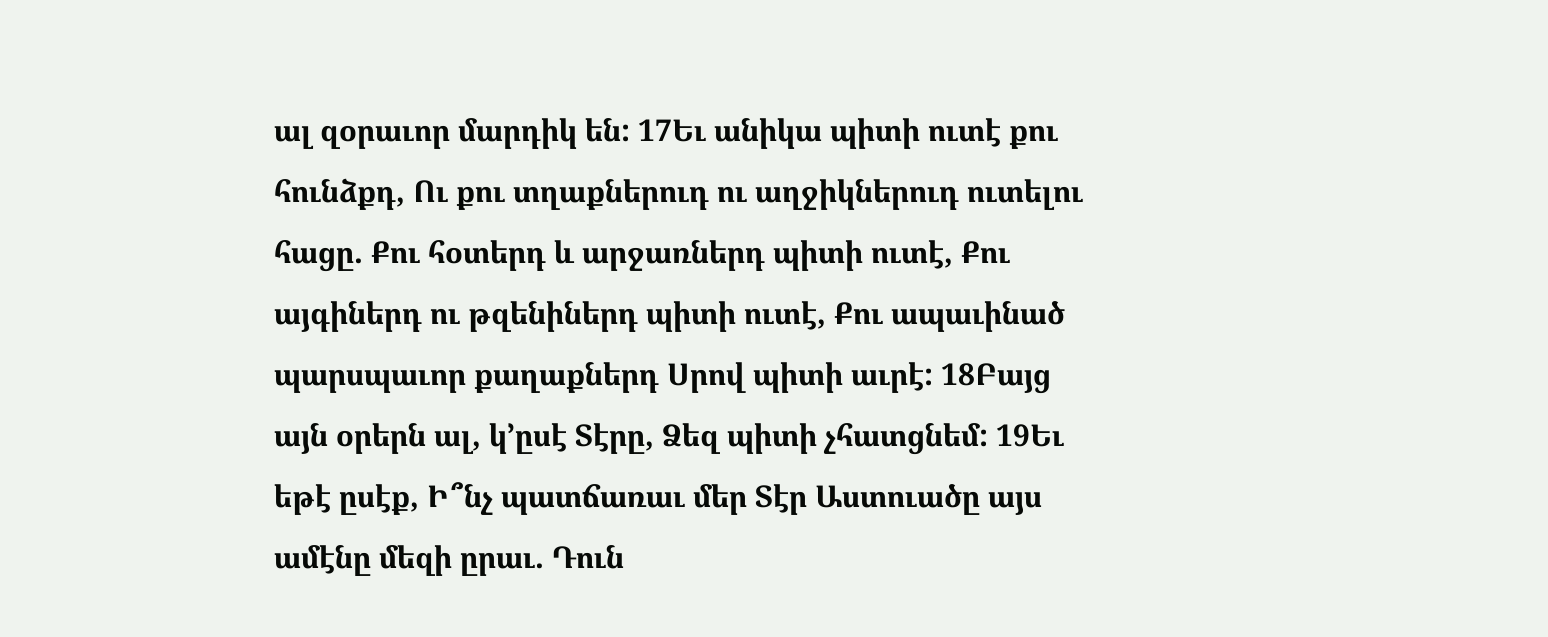ալ զօրաւոր մարդիկ են: 17Եւ անիկա պիտի ուտէ քու հունձքդ, Ու քու տղաքներուդ ու աղջիկներուդ ուտելու հացը. Քու հօտերդ և արջառներդ պիտի ուտէ, Քու այգիներդ ու թզենիներդ պիտի ուտէ, Քու ապաւինած պարսպաւոր քաղաքներդ Սրով պիտի աւրէ: 18Բայց այն օրերն ալ, կ’ըսէ Տէրը, Ձեզ պիտի չհատցնեմ: 19Եւ եթէ ըսէք, Ի՞նչ պատճառաւ մեր Տէր Աստուածը այս ամէնը մեզի ըրաւ. Դուն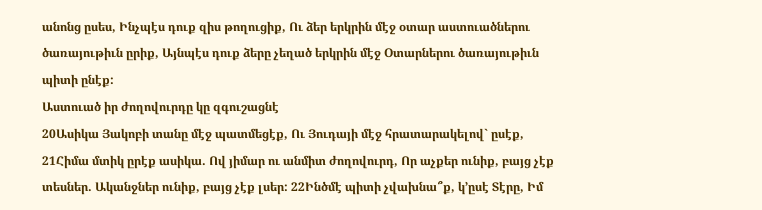անոնց ըսես, Ինչպէս դուք զիս թողուցիք, Ու ձեր երկրին մէջ օտար աստուածներու ծառայութիւն ըրիք, Այնպէս դուք ձերը չեղած երկրին մէջ Օտարներու ծառայութիւն պիտի ընէք:
Աստուած իր ժողովուրդը կը զգուշացնէ
20Ասիկա Յակոբի տանը մէջ պատմեցէք, Ու Յուդայի մէջ հրատարակելով` ըսէք, 21Հիմա մտիկ ըրէք ասիկա. Ով յիմար ու անմիտ ժողովուրդ, Որ աչքեր ունիք, բայց չէք տեսներ. Ականջներ ունիք, բայց չէք լսեր: 22Ինծմէ պիտի չվախնա՞ք, կ’ըսէ Տէրը, Իմ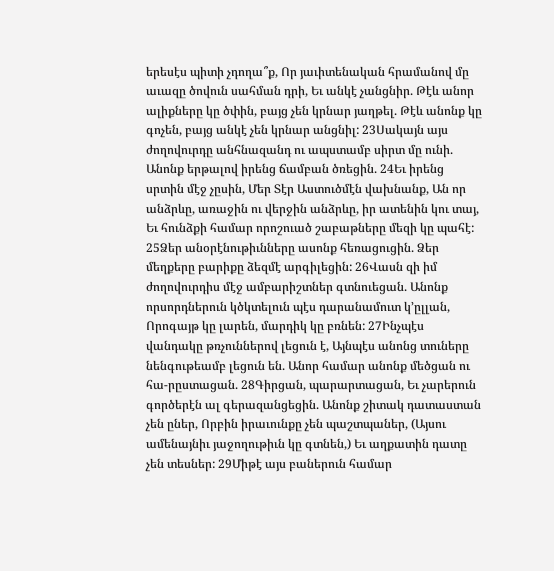երեսէս պիտի չդողա՞ք, Որ յաւիտենական հրամանով մը աւազը ծովուն սահման դրի, Եւ անկէ չանցնիր. Թէև անոր ալիքները կը ծփին, բայց չեն կրնար յաղթել. Թէև անոնք կը գոչեն, բայց անկէ չեն կրնար անցնիլ: 23Սակայն այս ժողովուրդը անհնազանդ ու ապստամբ սիրտ մը ունի. Անոնք երթալով իրենց ճամբան ծռեցին. 24Եւ իրենց սրտին մէջ չըսին, Մեր Տէր Աստուծմէն վախնանք, Ան որ անձրևը, առաջին ու վերջին անձրևը, իր ատենին կու տայ, Եւ հունձքի համար որոշուած շաբաթները մեզի կը պահէ: 25Ձեր անօրէնութիւնները ասոնք հեռացուցին. Ձեր մեղքերը բարիքը ձեզմէ արգիլեցին: 26Վասն զի իմ ժողովուրդիս մէջ ամբարիշտներ գտնուեցան. Անոնք որսորդներուն կծկտելուն պէս դարանամուտ կ’ըլլան, Որոգայթ կը լարեն, մարդիկ կը բռնեն: 27Ինչպէս վանդակը թռչուններով լեցուն է, Այնպէս անոնց տուները նենգութեամբ լեցուն են. Անոր համար անոնք մեծցան ու հա-րըստացան. 28Գիրցան, պարարտացան, Եւ չարերուն գործերէն ալ գերազանցեցին. Անոնք շիտակ դատաստան չեն ըներ, Որբին իրաւունքը չեն պաշտպաներ, (Այսու ամենայնիւ յաջողութիւն կը գտնեն,) Եւ աղքատին դատը չեն տեսներ: 29Միթէ այս բաներուն համար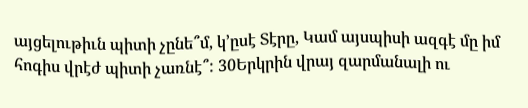այցելութիւն պիտի չընե՞մ, կ’ըսէ Տէրը, Կամ այսպիսի ազգէ մը իմ հոգիս վրէժ պիտի չառնէ՞: 30Երկրին վրայ զարմանալի ու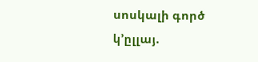սոսկալի գործ կ’ըլլայ.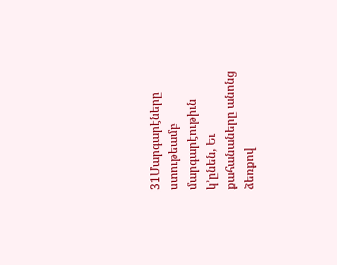31Մարգարէները ստութեամբ մարգարէութիւն կ’ընեն, Եւ քահանաները անոնց ձեռքով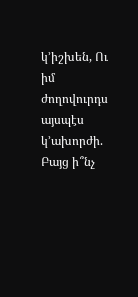կ’իշխեն, Ու իմ ժողովուրդս այսպէս կ’ախորժի. Բայց ի՞նչ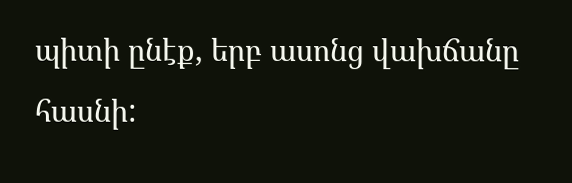պիտի ընէք, երբ ասոնց վախճանը հասնի: